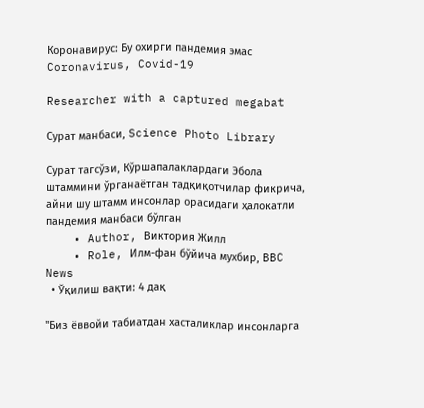Коронавирус: Бу охирги пандемия эмас Coronavirus, Covid-19

Researcher with a captured megabat

Сурат манбаси, Science Photo Library

Сурат тагсўзи, Кўршапалаклардаги Эбола штаммини ўрганаётган тадқиқотчилар фикрича, айни шу штамм инсонлар орасидаги ҳалокатли пандемия манбаси бўлган
    • Author, Виктория Жилл
    • Role, Илм-фан бўйича мухбир, BBC News
  • Ўқилиш вақти: 4 дақ

"Биз ёввойи табиатдан хасталиклар инсонларга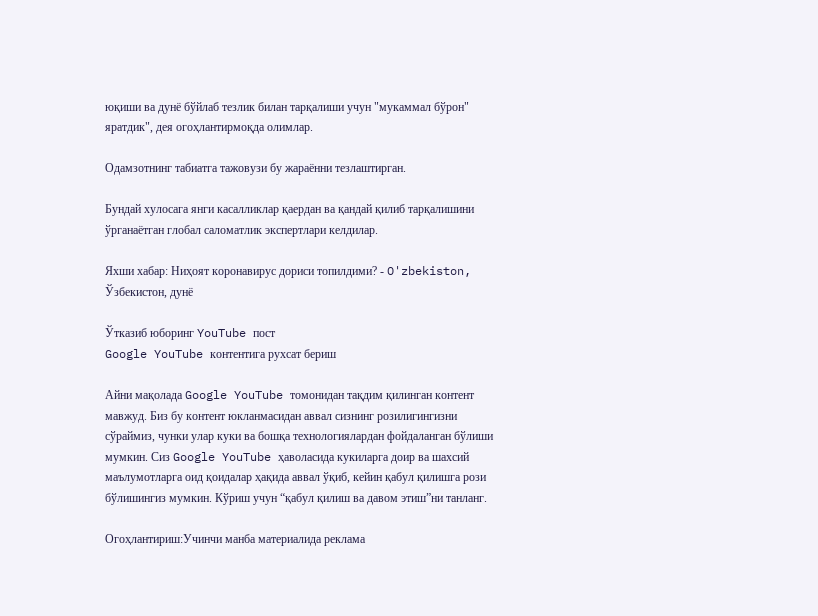юқиши ва дунё бўйлаб тезлик билан тарқалиши учун "мукаммал бўрон" яратдик", дея огоҳлантирмоқда олимлар.

Одамзотнинг табиатга тажовузи бу жараённи тезлаштирган.

Бундай хулосага янги касалликлар қаердан ва қандай қилиб тарқалишини ўрганаётган глобал саломатлик экспертлари келдилар.

Яхши хабар: Ниҳоят коронавирус дориси топилдими? - O'zbekiston, Ўзбекистон, дунё

Ўтказиб юборинг YouTube пост
Google YouTube контентига рухсат бериш

Айни мақолада Google YouTube томонидан тақдим қилинган контент мавжуд. Биз бу контент юкланмасидан аввал сизнинг розилигингизни сўраймиз, чунки улар куки ва бошқа технологиялардан фойдаланган бўлиши мумкин. Сиз Google YouTube ҳаволасида кукиларга доир ва шахсий маълумотларга оид қоидалар ҳақида аввал ўқиб, кейин қабул қилишга рози бўлишингиз мумкин. Кўриш учун “қабул қилиш ва давом этиш”ни танланг.

Огоҳлантириш:Учинчи манба материалида реклама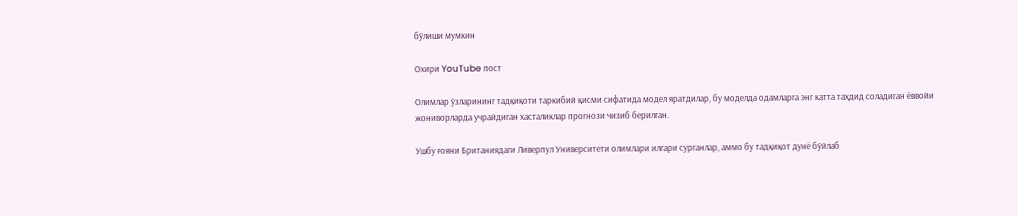бўлиши мумкин

Охири YouTube пост

Олимлар ўзларининг тадқиқоти таркибий қисми сифатида модел яратдилар, бу моделда одамларга энг катта таҳдид соладиган ёввойи жониворларда учрайдиган хасталиклар прогнози чизиб берилган.

Ушбу ғояни Британиядаги Ливерпул Университети олимлари илгари сурганлар, аммо бу тадқиқот дунё бўйлаб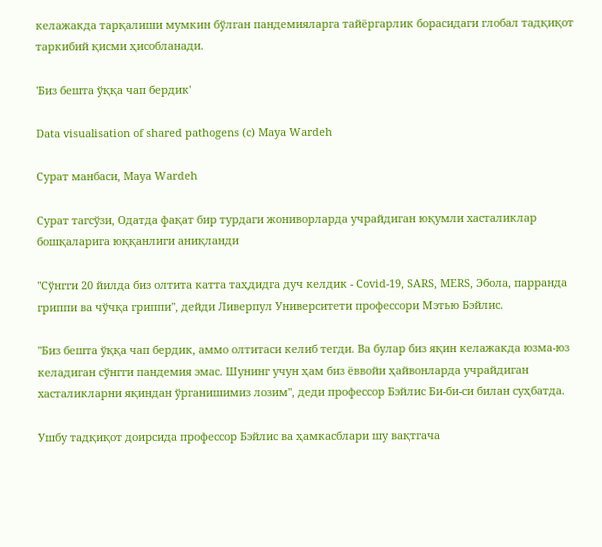келажакда тарқалиши мумкин бўлган пандемияларга тайёргарлик борасидаги глобал тадқиқот таркибий қисми ҳисобланади.

'Биз бешта ўққа чап бердик'

Data visualisation of shared pathogens (c) Maya Wardeh

Сурат манбаси, Maya Wardeh

Сурат тагсўзи, Одатда фақат бир турдаги жониворларда учрайдиган юқумли хасталиклар бошқаларига юққанлиги аниқланди

"Сўнгги 20 йилда биз олтита катта таҳдидга дуч келдик - Covid-19, SARS, MERS, Эбола, парранда гриппи ва чўчқа гриппи", дейди Ливерпул Университети профессори Мэтью Бэйлис.

"Биз бешта ўққа чап бердик, аммо олтитаси келиб тегди. Ва булар биз яқин келажакда юзма-юз келадиган сўнгги пандемия эмас. Шунинг учун ҳам биз ёввойи ҳайвонларда учрайдиган хасталикларни яқиндан ўрганишимиз лозим", деди профессор Бэйлис Би-би-си билан суҳбатда.

Ушбу тадқиқот доирсида профессор Бэйлис ва ҳамкасблари шу вақтгача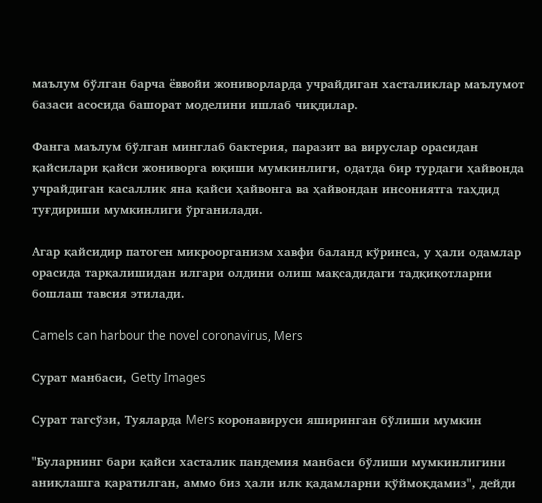маълум бўлган барча ёввойи жониворларда учрайдиган хасталиклар маълумот базаси асосида башорат моделини ишлаб чиқдилар.

Фанга маълум бўлган минглаб бактерия, паразит ва вируслар орасидан қайсилари қайси жониворга юқиши мумкинлиги, одатда бир турдаги ҳайвонда учрайдиган касаллик яна қайси ҳайвонга ва ҳайвондан инсониятга таҳдид туғдириши мумкинлиги ўрганилади.

Агар қайсидир патоген микроорганизм хавфи баланд кўринса, у ҳали одамлар орасида тарқалишидан илгари олдини олиш мақсадидаги тадқиқотларни бошлаш тавсия этилади.

Camels can harbour the novel coronavirus, Mers

Сурат манбаси, Getty Images

Сурат тагсўзи, Туяларда Mers коронавируси яширинган бўлиши мумкин

"Буларнинг бари қайси хасталик пандемия манбаси бўлиши мумкинлигини аниқлашга қаратилган, аммо биз ҳали илк қадамларни қўймоқдамиз", дейди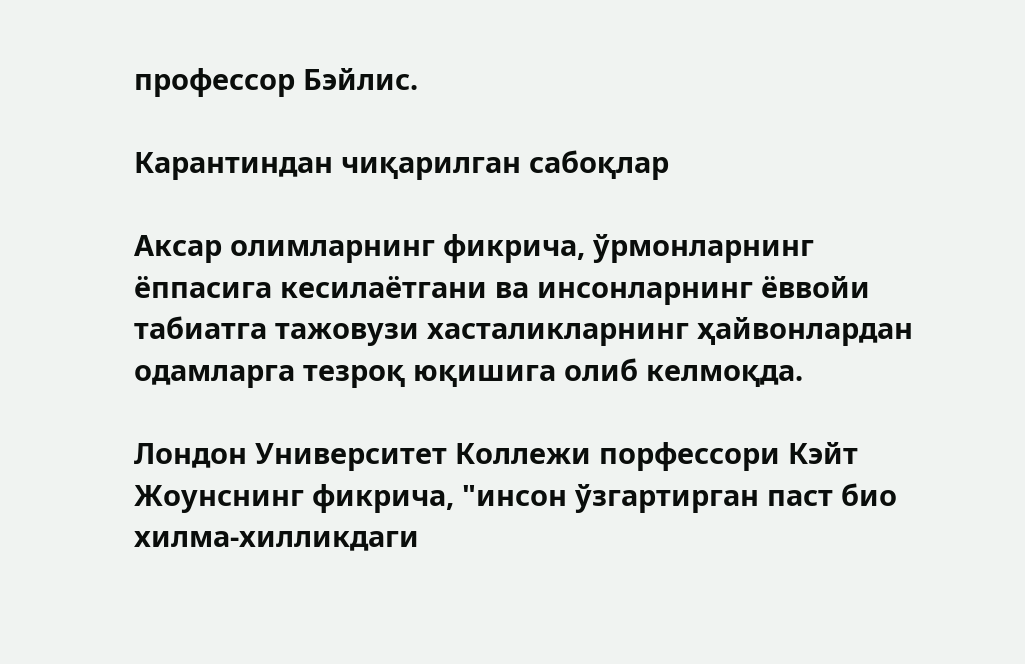профессор Бэйлис.

Карантиндан чиқарилган сабоқлар

Аксар олимларнинг фикрича, ўрмонларнинг ёппасига кесилаётгани ва инсонларнинг ёввойи табиатга тажовузи хасталикларнинг ҳайвонлардан одамларга тезроқ юқишига олиб келмоқда.

Лондон Университет Коллежи порфессори Кэйт Жоунснинг фикрича, "инсон ўзгартирган паст био хилма-хилликдаги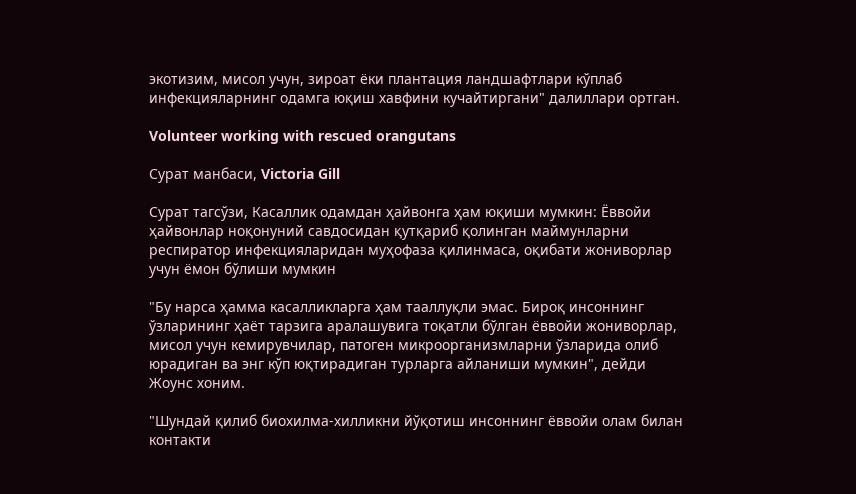экотизим, мисол учун, зироат ёки плантация ландшафтлари кўплаб инфекцияларнинг одамга юқиш хавфини кучайтиргани" далиллари ортган.

Volunteer working with rescued orangutans

Сурат манбаси, Victoria Gill

Сурат тагсўзи, Касаллик одамдан ҳайвонга ҳам юқиши мумкин: Ёввойи ҳайвонлар ноқонуний савдосидан қутқариб қолинган маймунларни респиратор инфекцияларидан муҳофаза қилинмаса, оқибати жониворлар учун ёмон бўлиши мумкин

"Бу нарса ҳамма касалликларга ҳам тааллуқли эмас. Бироқ инсоннинг ўзларининг ҳаёт тарзига аралашувига тоқатли бўлган ёввойи жониворлар, мисол учун кемирувчилар, патоген микроорганизмларни ўзларида олиб юрадиган ва энг кўп юқтирадиган турларга айланиши мумкин", дейди Жоунс хоним.

"Шундай қилиб биохилма-хилликни йўқотиш инсоннинг ёввойи олам билан контакти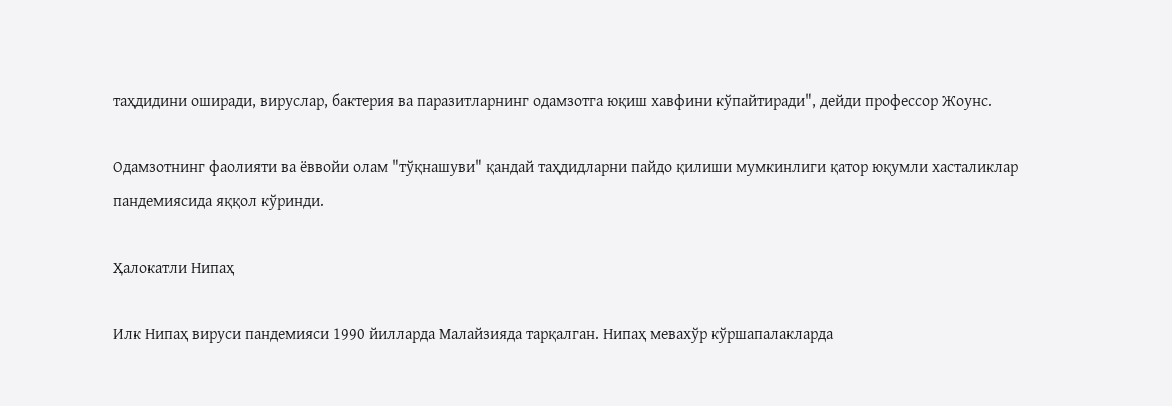таҳдидини оширади, вируслар, бактерия ва паразитларнинг одамзотга юқиш хавфини кўпайтиради", дейди профессор Жоунс.

Одамзотнинг фаолияти ва ёввойи олам "тўқнашуви" қандай таҳдидларни пайдо қилиши мумкинлиги қатор юқумли хасталиклар пандемиясида яққол кўринди.

Ҳалокатли Нипаҳ

Илк Нипаҳ вируси пандемияси 1990 йилларда Малайзияда тарқалган. Нипаҳ мевахўр кўршапалакларда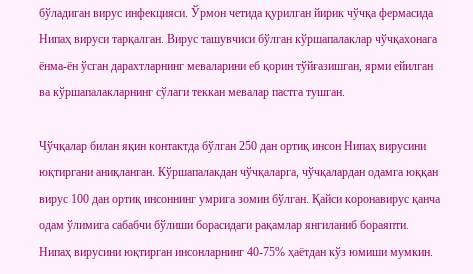бўладиган вирус инфекцияси. Ўрмон четида қурилган йирик чўчқа фермасида Нипаҳ вируси тарқалган. Вирус ташувчиси бўлган кўршапалаклар чўчқахонага ёнма-ён ўсган дарахтларнинг меваларини еб қорин тўйғазишган, ярми ейилган ва кўршапалакларнинг сўлаги теккан мевалар пастга тушган.

Чўчқалар билан яқин контактда бўлган 250 дан ортиқ инсон Нипаҳ вирусини юқтиргани аниқланган. Кўршапалакдан чўчқаларга, чўчқалардан одамга юққан вирус 100 дан ортиқ инсоннинг умрига зомин бўлган. Қайси коронавирус қанча одам ўлимига сабабчи бўлиши борасидаги рақамлар янгиланиб бораяпти. Нипаҳ вирусини юқтирган инсонларнинг 40-75% ҳаётдан кўз юмиши мумкин.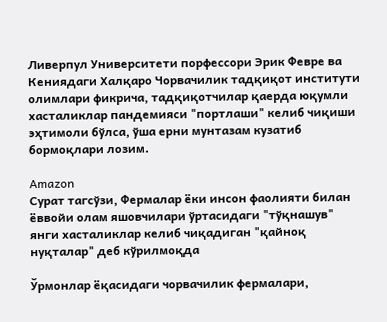Ливерпул Университети порфессори Эрик Февре ва Кениядаги Халқаро Чорвачилик тадқиқот институти олимлари фикрича, тадқиқотчилар қаерда юқумли хасталиклар пандемияси "портлаши" келиб чиқиши эҳтимоли бўлса, ўша ерни мунтазам кузатиб бормоқлари лозим.

Amazon
Сурат тагсўзи, Фермалар ёки инсон фаолияти билан ёввойи олам яшовчилари ўртасидаги "тўқнашув" янги хасталиклар келиб чиқадиган "қайноқ нуқталар" деб кўрилмоқда

Ўрмонлар ёқасидаги чорвачилик фермалари,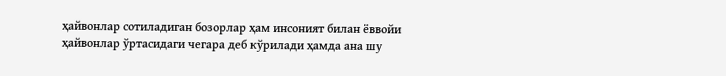ҳайвонлар сотиладиган бозорлар ҳам инсоният билан ёввойи ҳайвонлар ўртасидаги чегара деб кўрилади ҳамда ана шу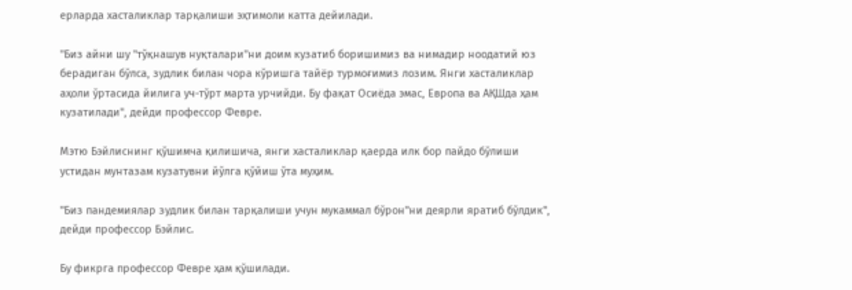ерларда хасталиклар тарқалиши эҳтимоли катта дейилади.

"Биз айни шу "тўқнашув нуқталари"ни доим кузатиб боришимиз ва нимадир ноодатий юз берадиган бўлса, зудлик билан чора кўришга тайёр турмоғимиз лозим. Янги хасталиклар аҳоли ўртасида йилига уч-тўрт марта урчийди. Бу фақат Осиёда эмас, Европа ва АҚШда ҳам кузатилади", дейди профессор Февре.

Мэтю Бэйлиснинг қўшимча қилишича, янги хасталиклар қаерда илк бор пайдо бўлиши устидан мунтазам кузатувни йўлга қўйиш ўта муҳим.

"Биз пандемиялар зудлик билан тарқалиши учун мукаммал бўрон"ни деярли яратиб бўлдик", дейди профессор Бэйлис.

Бу фикрга профессор Февре ҳам қўшилади.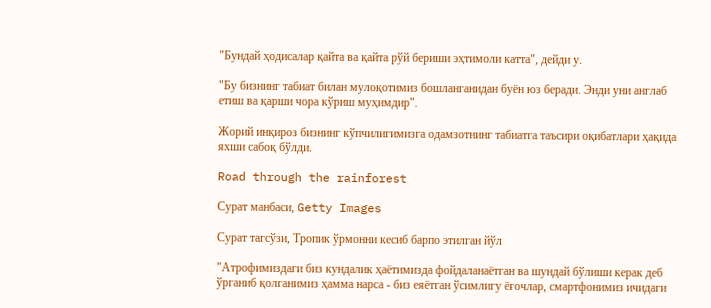"Бундай ҳодисалар қайта ва қайта рўй бериши эҳтимоли катта", дейди у.

"Бу бизнинг табиат билан мулоқотимиз бошланганидан буён юз беради. Энди уни англаб етиш ва қарши чора кўриш муҳимдир".

Жорий инқироз бизнинг кўпчилигимизга одамзотнинг табиатга таъсири оқибатлари ҳақида яхши сабоқ бўлди.

Road through the rainforest

Сурат манбаси, Getty Images

Сурат тагсўзи, Тропик ўрмонни кесиб барпо этилган йўл

"Атрофимиздаги биз кундалик ҳаётимизда фойдаланаётган ва шундай бўлиши керак деб ўрганиб қолганимиз ҳамма нарса - биз еяётган ўсимлигу ёғочлар, смартфонимиз ичидаги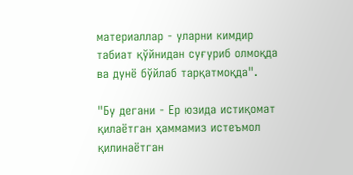материаллар - уларни кимдир табиат қўйнидан суғуриб олмоқда ва дунё бўйлаб тарқатмоқда".

"Бу дегани - Ер юзида истиқомат қилаётган ҳаммамиз истеъмол қилинаётган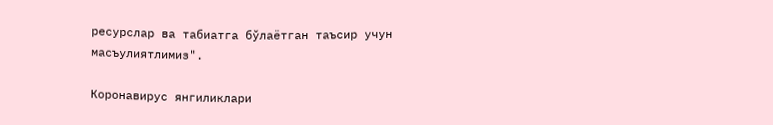ресурслар ва табиатга бўлаётган таъсир учун масъулиятлимиз".

Коронавирус янгиликлари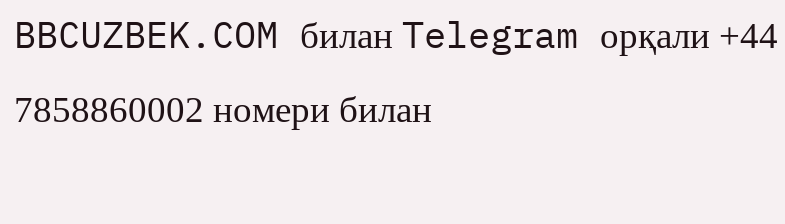BBCUZBEK.COM билан Telegram орқали +44 7858860002 номери билан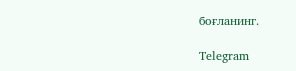боғланинг.

Telegram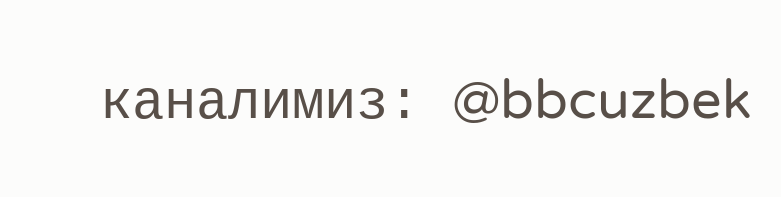каналимиз: @bbcuzbek